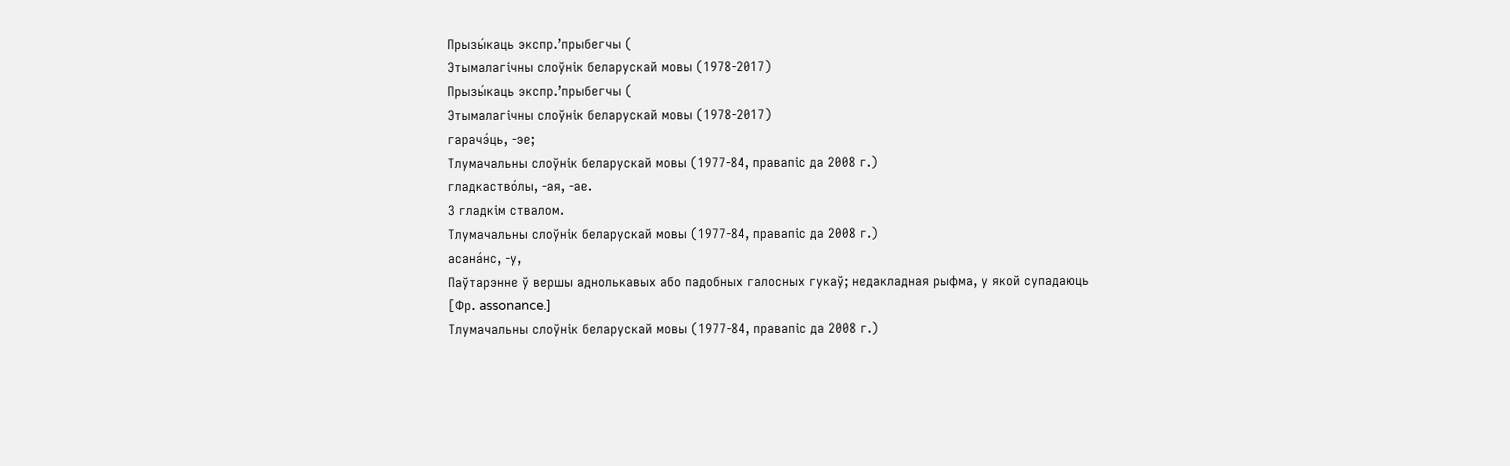Прызы́каць экспр.’прыбегчы (
Этымалагічны слоўнік беларускай мовы (1978-2017)
Прызы́каць экспр.’прыбегчы (
Этымалагічны слоўнік беларускай мовы (1978-2017)
гарачэ́ць, ‑эе;
Тлумачальны слоўнік беларускай мовы (1977-84, правапіс да 2008 г.)
гладкаство́лы, ‑ая, ‑ае.
З гладкім ствалом.
Тлумачальны слоўнік беларускай мовы (1977-84, правапіс да 2008 г.)
асана́нс, ‑у,
Паўтарэнне ў вершы аднолькавых або падобных галосных гукаў; недакладная рыфма, у якой супадаюць
[Фр. assonance.]
Тлумачальны слоўнік беларускай мовы (1977-84, правапіс да 2008 г.)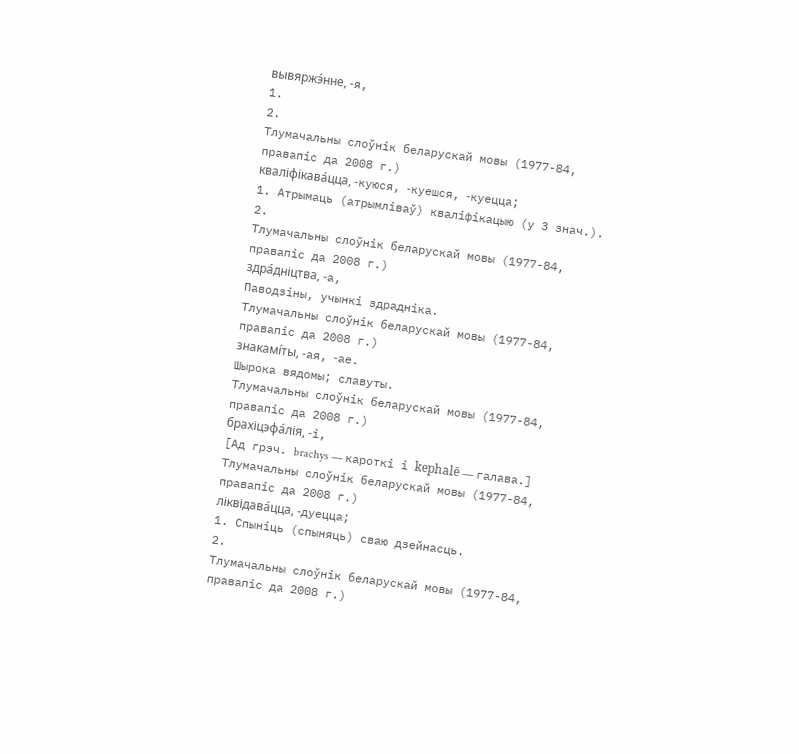вывяржэ́нне, ‑я,
1.
2.
Тлумачальны слоўнік беларускай мовы (1977-84, правапіс да 2008 г.)
кваліфікава́цца, ‑куюся, ‑куешся, ‑куецца;
1. Атрымаць (атрымліваў) кваліфікацыю (у 3 знач.).
2.
Тлумачальны слоўнік беларускай мовы (1977-84, правапіс да 2008 г.)
здра́дніцтва, ‑а,
Паводзіны, учынкі здрадніка.
Тлумачальны слоўнік беларускай мовы (1977-84, правапіс да 2008 г.)
знакамі́ты, ‑ая, ‑ае.
Шырока вядомы; славуты.
Тлумачальны слоўнік беларускай мовы (1977-84, правапіс да 2008 г.)
брахіцэфа́лія, ‑і,
[Ад грэч. brachys — кароткі і kephalē — галава.]
Тлумачальны слоўнік беларускай мовы (1977-84, правапіс да 2008 г.)
ліквідава́цца, ‑дуецца;
1. Спыніць (спыняць) сваю дзейнасць.
2.
Тлумачальны слоўнік беларускай мовы (1977-84, правапіс да 2008 г.)